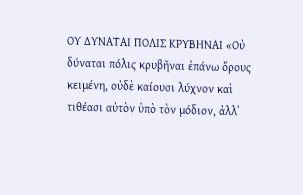ΟΥ ΔΥΝΑΤΑΙ ΠΟΛΙΣ ΚΡΥΒΗΝΑΙ «Οὐ δύναται πόλις κρυβῆναι ἐπάνω ὄρους κειμένη, οὐδὲ καίουσι λύχνον καὶ τιθέασι αὐτὸν ὑπὸ τὸν μόδιον, ἀλλ᾿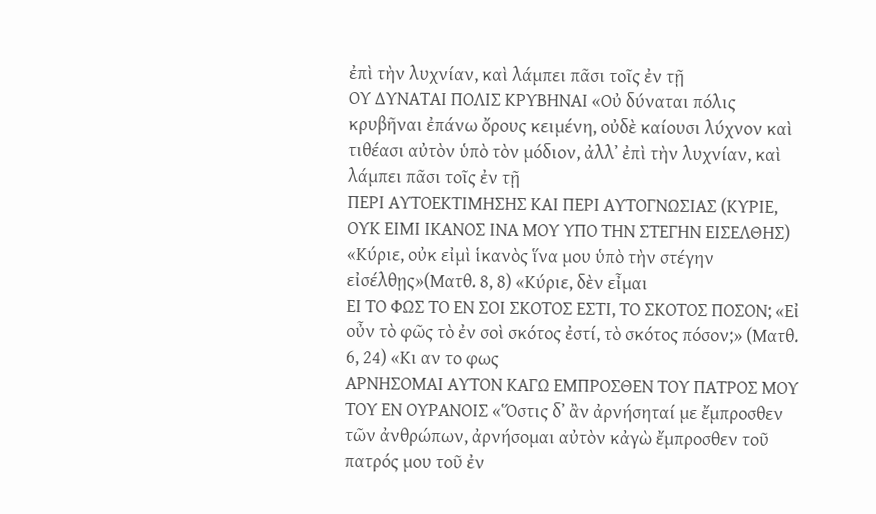ἐπὶ τὴν λυχνίαν, καὶ λάμπει πᾶσι τοῖς ἐν τῇ
ΟΥ ΔΥΝΑΤΑΙ ΠΟΛΙΣ ΚΡΥΒΗΝΑΙ «Οὐ δύναται πόλις κρυβῆναι ἐπάνω ὄρους κειμένη, οὐδὲ καίουσι λύχνον καὶ τιθέασι αὐτὸν ὑπὸ τὸν μόδιον, ἀλλ᾿ ἐπὶ τὴν λυχνίαν, καὶ λάμπει πᾶσι τοῖς ἐν τῇ
ΠΕΡΙ ΑΥΤΟΕΚΤΙΜΗΣΗΣ ΚΑΙ ΠΕΡΙ ΑΥΤΟΓΝΩΣΙΑΣ (ΚΥΡΙΕ, ΟΥΚ ΕΙΜΙ ΙΚΑΝΟΣ ΙΝΑ ΜΟΥ ΥΠΟ ΤΗΝ ΣΤΕΓΗΝ ΕΙΣΕΛΘΗΣ) «Κύριε, οὐκ εἰμὶ ἱκανὸς ἵνα μου ὑπὸ τὴν στέγην εἰσέλθῃς»(Ματθ. 8, 8) «Κύριε, δὲν εἶμαι
ΕΙ ΤΟ ΦΩΣ ΤΟ ΕΝ ΣΟΙ ΣΚΟΤΟΣ ΕΣΤΙ, ΤΟ ΣΚΟΤΟΣ ΠΟΣΟΝ; «Εἰ οὖν τὸ φῶς τὸ ἐν σοὶ σκότος ἐστί, τὸ σκότος πόσον;» (Ματθ. 6, 24) «Κι αν το φως
ΑΡΝΗΣΟΜΑΙ ΑΥΤΟΝ ΚΑΓΩ ΕΜΠΡΟΣΘΕΝ ΤΟΥ ΠΑΤΡΟΣ ΜΟΥ ΤΟΥ ΕΝ ΟΥΡΑΝΟΙΣ «Ὅστις δ᾿ ἂν ἀρνήσηταί με ἔμπροσθεν τῶν ἀνθρώπων, ἀρνήσομαι αὐτὸν κἀγὼ ἔμπροσθεν τοῦ πατρός μου τοῦ ἐν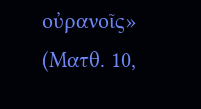οὐρανοῖς» (Ματθ. 10,